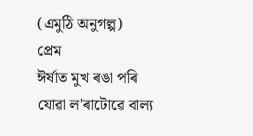(এমুঠি অনুগল্প)
প্ৰেম
ঈৰ্ষাত মুখ ৰঙা পৰি যোৱা ল'ৰাটোৱে বাল্য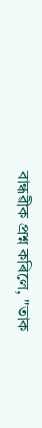বান্ধৱীক প্ৰশ্ন কৰিলে, "তাক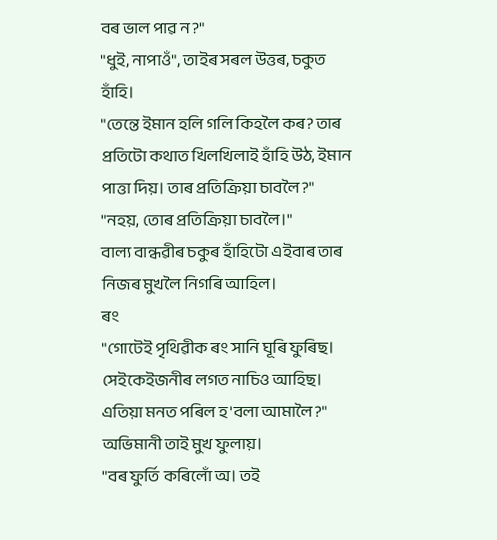বৰ ভাল পাৱ ন?"
"ধুই, নাপাওঁ", তাইৰ সৰল উত্তৰ, চকুত হাঁহি।
"তেন্তে ইমান হলি গলি কিহলৈ কৰ? তাৰ প্ৰতিটো কথাত খিলখিলাই হাঁহি উঠ, ইমান পাত্তা দিয়। তাৰ প্ৰতিক্ৰিয়া চাবলৈ?"
"নহয়, তোৰ প্ৰতিক্ৰিয়া চাবলৈ।"
বাল্য বান্ধৱীৰ চকুৰ হাঁহিটো এইবাৰ তাৰ নিজৰ মুখলৈ নিগৰি আহিল।
ৰং
"গোটেই পৃথিৱীক ৰং সানি ঘূৰি ফুৰিছ। সেইকেইজনীৰ লগত নাচিও আহিছ। এতিয়া মনত পৰিল হ'বলা আমালৈ?" অভিমানী তাই মুখ ফুলায়।
"বৰ ফুৰ্তি কৰিলোঁ অ। তই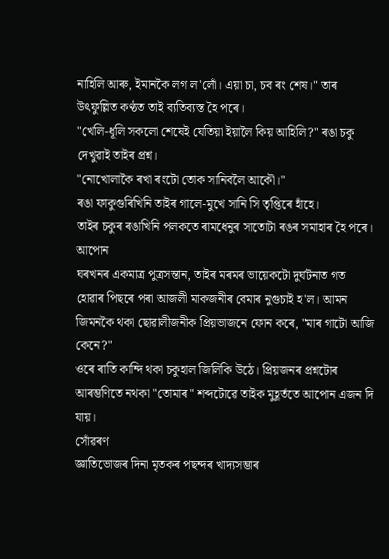নাহিলি আৰু, ইমানকৈ লগ ল'লোঁ। এয়া চা, চব ৰং শেষ।" তাৰ উৎফুল্লিত কণ্ঠত তাই ব্যতিব্যস্ত হৈ পৰে।
"খেলি-ধূলি সকলো শেষেই যেতিয়া ইয়ালৈ কিয় আহিলি?" ৰঙা চকু দেখুৱাই তাইৰ প্ৰশ্ন।
"নোখোলাকৈ ৰখা ৰংটো তোক সানিবলৈ আকৌ।"
ৰঙা ফাকুগুৰিখিনি তাইৰ গালে-মুখে সানি সি তৃপ্তিৰে হাঁহে।
তাইৰ চকুৰ ৰঙাখিনি পলকতে ৰামধেনুৰ সাতোটা ৰঙৰ সমাহাৰ হৈ পৰে।
আপোন
ঘৰখনৰ একমাত্ৰ পুত্ৰসন্তান, তাইৰ মৰমৰ ভায়েকটো দুৰ্ঘটনাত গত হোৱাৰ পিছৰে পৰা আজলী মাকজনীৰ বেমাৰ নুগুচাই হ'ল। আমন জিমনকৈ থকা ছোৱালীজনীক প্ৰিয়ভাজনে ফোন কৰে, "মাৰ গাটো আজি কেনে?"
ওৰে ৰাতি কান্দি থকা চকুহাল জিলিকি উঠে। প্ৰিয়জনৰ প্ৰশ্নটোৰ আৰম্ভণিতে নথকা "তোমাৰ" শব্দটোৱে তাইক মুহূৰ্ততে আপোন এজন দি যায়।
সোঁৱৰণ
জ্ঞাতিভোজৰ দিনা মৃতকৰ পছন্দৰ খাদ্যসম্ভাৰ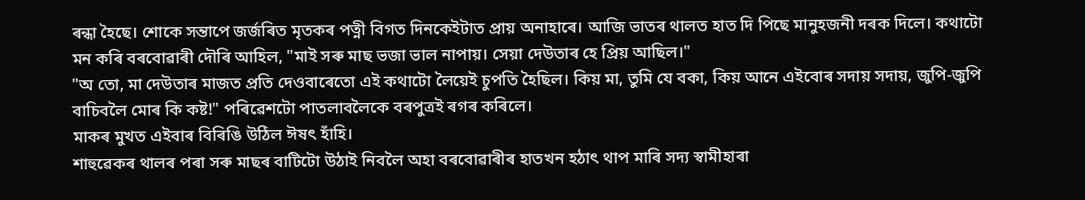ৰন্ধা হৈছে। শোকে সন্তাপে জৰ্জৰিত মৃতকৰ পত্নী বিগত দিনকেইটাত প্ৰায় অনাহাৰে। আজি ভাতৰ থালত হাত দি পিছে মানুহজনী দৰক দিলে। কথাটো মন কৰি বৰবোৱাৰী দৌৰি আহিল, "মাই সৰু মাছ ভজা ভাল নাপায়। সেয়া দেউতাৰ হে প্রিয় আছিল।"
"অ তো, মা দেউতাৰ মাজত প্ৰতি দেওবাৰেতো এই কথাটো লৈয়েই চুপতি হৈছিল। কিয় মা, তুমি যে বকা, কিয় আনে এইবোৰ সদায় সদায়, জুপি-জুপি বাচিবলৈ মোৰ কি কষ্ট!" পৰিৱেশটো পাতলাবলৈকে বৰপুত্ৰই ৰগৰ কৰিলে।
মাকৰ মুখত এইবাৰ বিৰিঙি উঠিল ঈষৎ হাঁহি।
শাহুৱেকৰ থালৰ পৰা সৰু মাছৰ বাটিটো উঠাই নিবলৈ অহা বৰবোৱাৰীৰ হাতখন হঠাৎ থাপ মাৰি সদ্য স্বামীহাৰা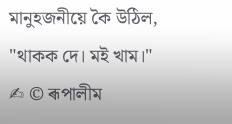মানুহজনীয়ে কৈ উঠিল,
"থাকক দে। মই খাম।"
✍ © ৰূপালীম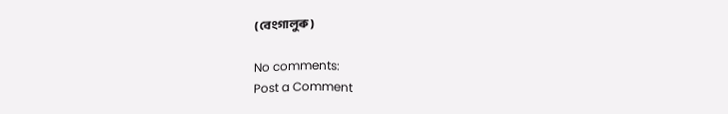(বেংগালুৰু)

No comments:
Post a Comment